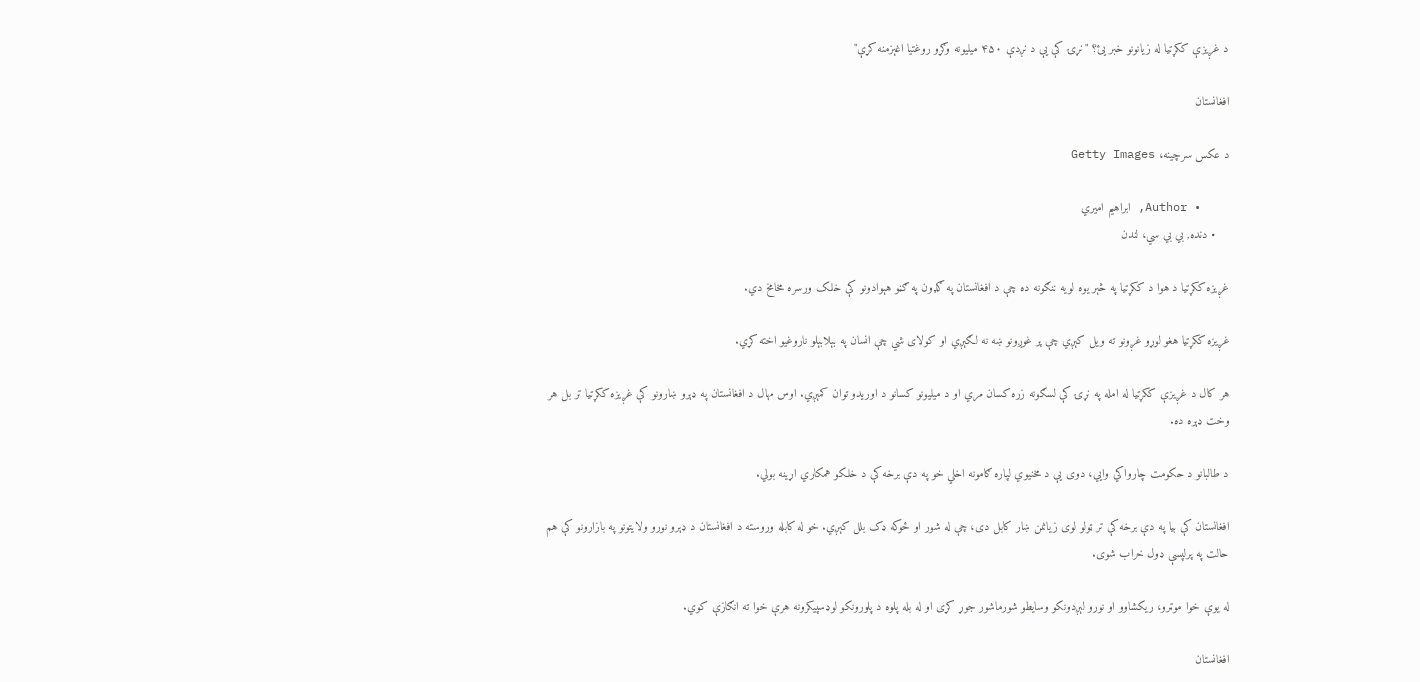د غږیزې ککړتیا له زیانونو خبر یئ؟ "نړۍ کې یې د نږدې ۴۵۰ میلیونه وګړو روغتیا اغېزمنه کړې"

افغانستان

د عکس سرچینه، Getty Images

    • Author, ابراهیم امیري
    • دنده, بي بي سي، لندن

غږیزه ککړتیا د هوا د ککړتیا په څېر یوه لویه ننګونه ده چې د افغانستان په ګډون په ګڼو هېوادونو کې خلک ورسره مخامخ دي.

غږیزه ککړتیا هغو لوړو غږونو ته ویل کېږي چې پر غوږونو ښه نه لګېږي او کولای شي چې انسان په بېلابېلو ناروغیو اخته کړي.

هر کال د غږیزې ککړتیا له امله په نړۍ کې لسګونه زره کسان مري او د میلیونو کسانو د اوریدو توان کمېږي. اوس مهال د افغانستان په ډېرو ښارونو کې غږیزه ککړتیا تر بل هر وخت ډېره ده.

د طالبانو د حکومت چارواکي وايي، دوی یې د مخنیوي لپاره ګامونه اخلي خو په دې برخه کې د خلکو همکاري اړینه بولي.

افغانستان کې بیا په دې برخه کې تر ټولو لوی زیانمن ښار کابل دی،‌ چې له شور او ځوکه ډک بلل کېږي. خو له کابله وروسته د افغانستان د ډېرو نورو ولایتونو په بازارونو کې هم حالت په پرلپسې ډول خراب شوی.

له یوې خوا موټرو، ریکشاوو او نورو لېږدونکو وسایطو شورماشور جوړ کړی او له بله پلوه د پلورونکو لوډسپیکرونه هرې خوا ته انګازې کوي.

افغانستان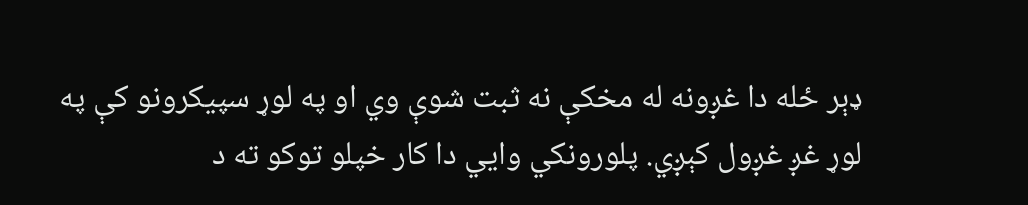ډېر ځله دا غږونه له مخکې نه ثبت شوې وي او په لوړ سپیکرونو کې په لوړ غږ غږول کېږي. پلورونکي وايي دا کار خپلو توکو ته د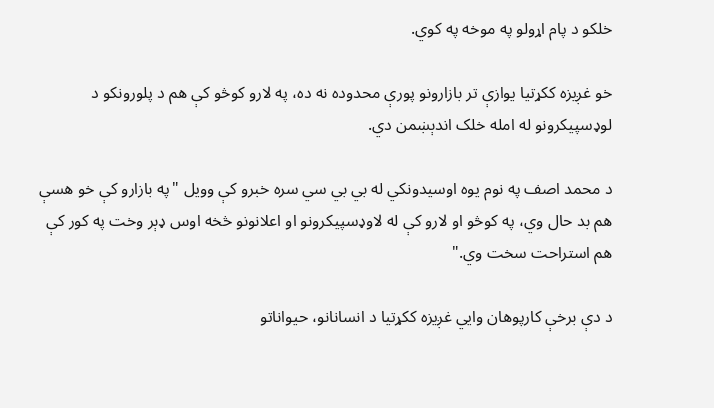خلکو د پام اړولو په موخه په کوي.

خو غږیزه ککړتیا یوازې تر بازارونو پورې محدوده نه ده، په لارو کوڅو کې هم د پلورونکو د لوډسپیکرونو له امله خلک اندېښمن دي.

د محمد اصف په نوم یوه اوسیدونکي له بي بي سي سره خبرو کې وویل "په بازارو کې خو هسې هم بد حال وي، په کوڅو او لارو کې له لاوډسپیکرونو او اعلانونو څخه اوس ډېر وخت په کور کې هم استراحت سخت وي."

د دې برخې کارپوهان وايي غږیزه ککړتیا د انسانانو، حیواناتو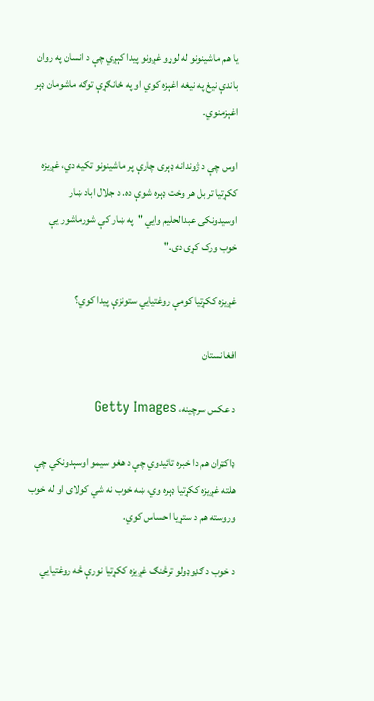یا هم ماشینونو له لوړو غږونو پیدا کېږي چې د انسان په روان باندې نیغ په نیغه اغېزه کوي او په ځانګړې توګه ماشومان ډېر اغېزمنوي.

اوس چې د ژوندانه ډېری چارې پر ماشینونو تکیه دي، غږیزه ککړتیا تر بل هر وخت ډېره شوې ده. د جلال اباد ښار اوسیدونکی عبدالحلیم وايي "په ښار کې شورماشور یې خوب ورک کړی دی."

غږیزه ککړتیا کومې روغتیايي ستونزې پیدا کوي؟

افغانستان

د عکس سرچینه، Getty Images

ډاکټران هم دا خبره تائیدوي چې د هغو سیمو اوسېدونکي چې هلته غږیزه ککړتیا ډېره وي، ښه خوب نه شي کولای او له خوب وروسته هم د ستړیا احساس کوي.

د خوب د ګډوډولو ترڅنګ غږیزه ککړتیا نورې څه روغتیايي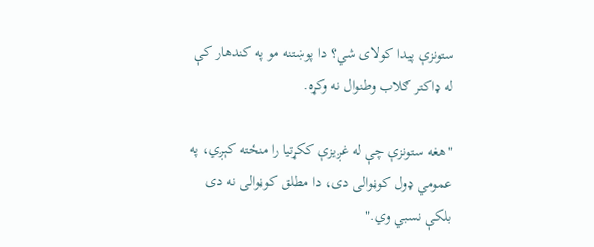ستونزې پیدا کولای شي؟ دا پوښتنه مو په کندهار کې له ډاکتر ګلاب وطنوال نه وکړه.

"هغه ستونزې چې له غږیزې ککړتیا را منځته کېږي، په عمومي ډول کوڼوالی دی، دا مطلق کوڼوالی نه دی بلکې نسبي وي."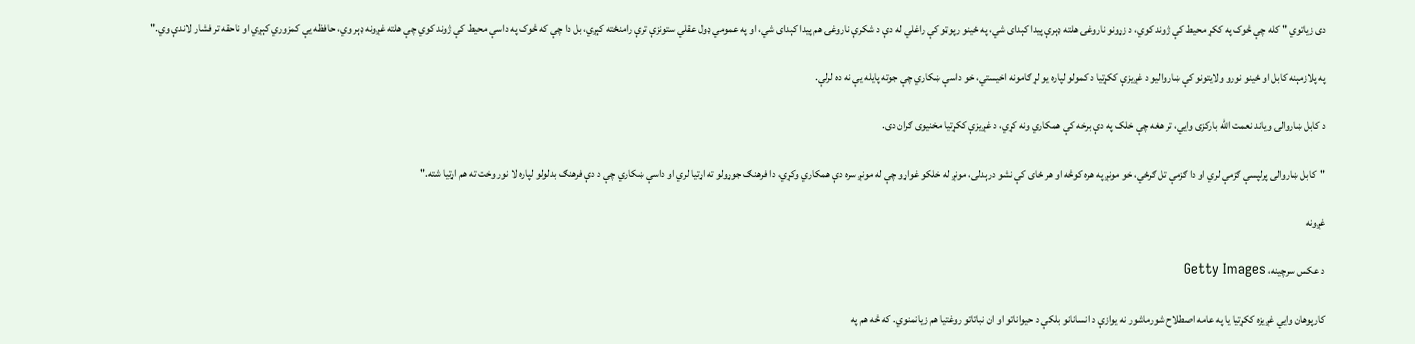دی زیاتوي " کله چې څوک په ککړ محیط کې ژوند کوي، د زړونو ناروغۍ هلته ډېرې پیدا کېدای شي، په ځينو رپوټو کې راغلي له دې د شکرې ناروغۍ هم پیدا کېدای شي، او په عمومي ډول عقلي ستونزې ترې رامنځته کېږي، بل دا چې که څوک په داسې محیط کې ژوند کوي چې هلته غږونه ډېر وي، حافظه یې کمزوري کېږي او ناحقه تر فشار لاندې وي."

په پلازمېنه کابل او ځینو نورو ولایتونو کې ښاروالیو د غږیزې ککړتیا د کمولو لپاره یو لړ ګامونه اخیستي،‌ خو داسې ښکاري چې جوته پایله یې نه ده لرلې.

د کابل ښاروالۍ ویاند نعمت الله بارکزی وايي، تر هغه چې خلک په دې برخه کې همکاري ونه کړي، د غږیزې ککړتیا مخنیوی ګران دی.

"کابل ښاروالی پرلپسې ګزمې لري او دا ګزمې تل ګرځي، خو مونږ په هره کوڅه او هر ځای کې نشو درېدلی، مونږ له خلکو غواړو چې له مونږ سره دې همکاري وکړي، دا فرهنګ جوړولو ته اړتیا لري او داسې ښکاري چې د دې فرهنګ بدلولو لپاره لا نور وخت ته هم اړتیا شته."

غږونه

د عکس سرچینه، Getty Images

کارپوهان وايي غږیزه ککړتیا یا په عامه اصطلاح شورماشور نه یوازې د انسانانو بلکې د حیواناتو او ان نباتاتو روغتیا هم زیانمنوي. که څه هم په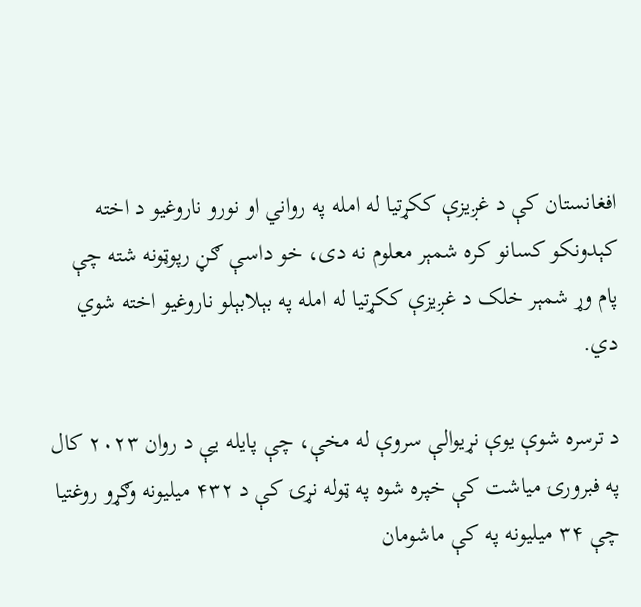افغانستان کې د غږیزې ککړتیا له امله په رواني او نورو ناروغیو د اخته کېدونکو کسانو کره شمېر معلوم نه دی، خو داسې ګڼ رپوټونه شته چې پام وړ شمېر خلک د غږیزې ککړتیا له امله په بېلابېلو ناروغیو اخته شوي دي.

د ترسره شوې یوې نړیوالې سروې له مخې، چې پایله یې د روان ۲۰۲۳ کال په فبرورۍ میاشت کې خپره شوه په ټوله نړۍ کې د ۴۳۲ میلیونه وګړو روغتیا چې ۳۴ میلیونه په کې ماشومان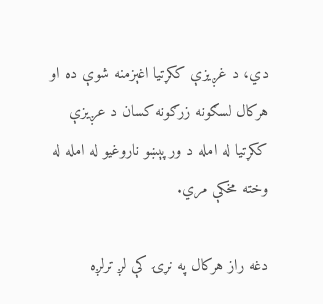دي، د غږیزې ککړتیا اغېزمنه شوې ده او هرکال لسګونه زرګونه کسان د عږیزې ککړتیا له امله د ورپېښو ناروغیو له امله له وخته مخکې مري.

دغه راز هرکال په نړۍ کې لږ ترلږه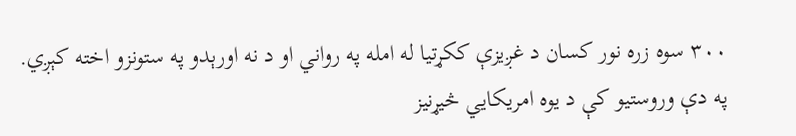۳۰۰ سوه زره نور کسان د غږیزې ککړتیا له امله په رواني او د نه اورېدو په ستونزو اخته کېږي. په دې وروستیو کې د یوه امریکايي څیړنیز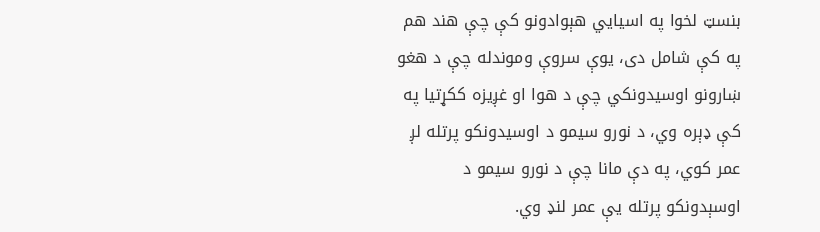بنسټ لخوا په اسیايي هېوادونو کې چې هند هم په کې شامل دی، یوې سروې وموندله چې د هغو ښارونو اوسیدونکي چې د هوا او غږیزه ککړتیا په کې ډېره وي، د نورو سیمو د اوسیدونکو پرتله لږ عمر کوي، په دې مانا چې د نورو سیمو د اوسېدونکو پرتله یې عمر لنډ وي.